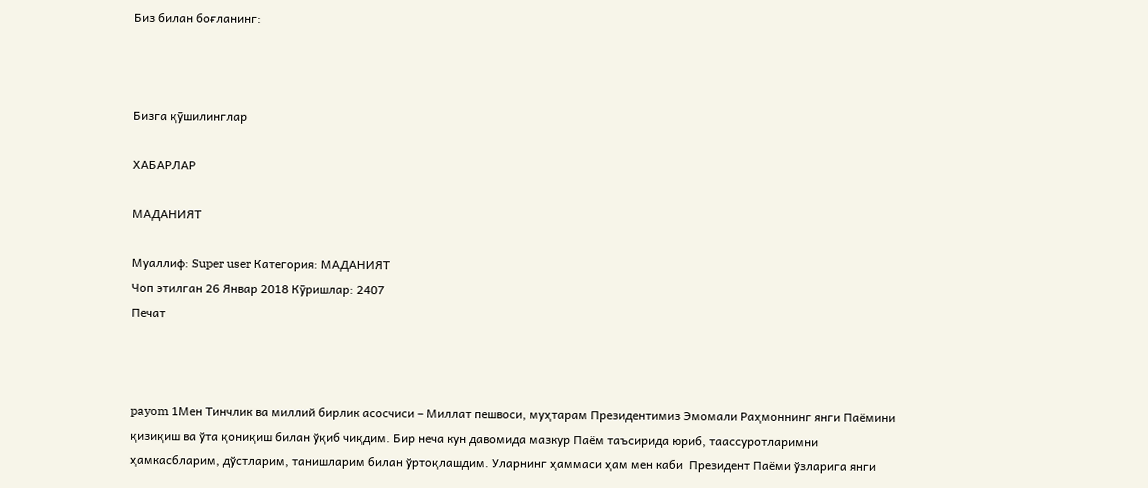Биз билан боғланинг:



Бизга қӯшилинглар

ХАБАРЛАР

МАДАНИЯТ

Муаллиф: Super user Категория: МАДАНИЯТ
Чоп этилган 26 Январ 2018 Кӯришлар: 2407
Печат



payom 1Мен Тинчлик ва миллий бирлик асосчиси – Миллат пешвоси, муҳтарам Президентимиз Эмомали Раҳмоннинг янги Паёмини қизиқиш ва ўта қониқиш билан ўқиб чиқдим. Бир неча кун давомида мазкур Паём таъсирида юриб, таассуротларимни ҳамкасбларим, дўстларим, танишларим билан ўртоқлашдим. Уларнинг ҳаммаси ҳам мен каби  Президент Паёми ўзларига янги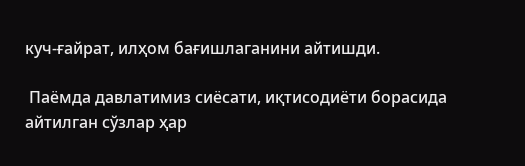куч-ғайрат, илҳом бағишлаганини айтишди.

 Паёмда давлатимиз сиёсати, иқтисодиёти борасида айтилган сўзлар ҳар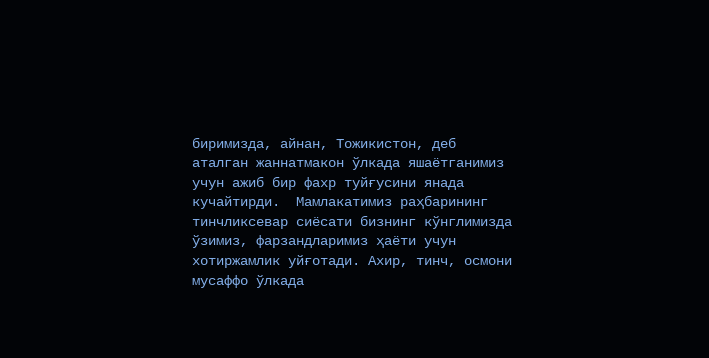биримизда, айнан, Тожикистон, деб аталган жаннатмакон ўлкада яшаётганимиз учун ажиб бир фахр туйғусини янада кучайтирди.  Мамлакатимиз раҳбарининг тинчликсевар сиёсати бизнинг кўнглимизда ўзимиз, фарзандларимиз ҳаёти учун хотиржамлик уйғотади. Ахир, тинч, осмони мусаффо ўлкада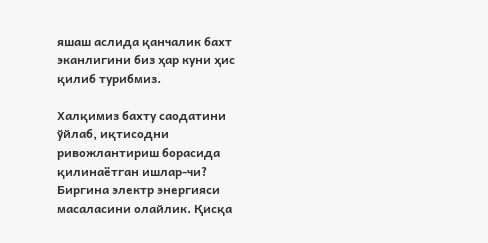яшаш аслида қанчалик бахт эканлигини биз ҳар куни ҳис қилиб турибмиз.

Халқимиз бахту саодатини ўйлаб, иқтисодни ривожлантириш борасида қилинаётган ишлар-чи? Биргина электр энергияси масаласини олайлик. Қисқа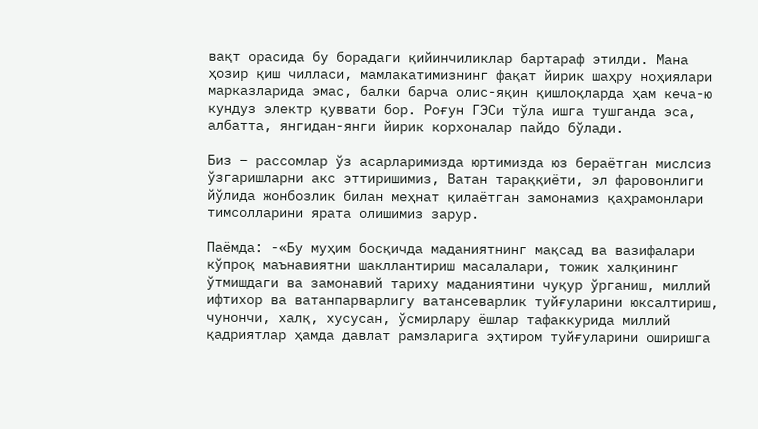вақт орасида бу борадаги қийинчиликлар бартараф этилди. Мана ҳозир қиш чилласи, мамлакатимизнинг фақат йирик шаҳру ноҳиялари марказларида эмас, балки барча олис-яқин қишлоқларда ҳам кеча-ю кундуз электр қуввати бор. Роғун ГЭСи тўла ишга тушганда эса, албатта, янгидан-янги йирик корхоналар пайдо бўлади.

Биз – рассомлар ўз асарларимизда юртимизда юз бераётган мислсиз ўзгаришларни акс эттиришимиз, Ватан тараққиёти, эл фаровонлиги йўлида жонбозлик билан меҳнат қилаётган замонамиз қаҳрамонлари тимсолларини ярата олишимиз зарур.

Паёмда: -«Бу муҳим босқичда маданиятнинг мақсад ва вазифалари кўпроқ маънавиятни шакллантириш масалалари, тожик халқининг ўтмишдаги ва замонавий тариху маданиятини чуқур ўрганиш, миллий ифтихор ва ватанпарварлигу ватансеварлик туйғуларини юксалтириш, чунончи, халқ, хусусан, ўсмирлару ёшлар тафаккурида миллий қадриятлар ҳамда давлат рамзларига эҳтиром туйғуларини оширишга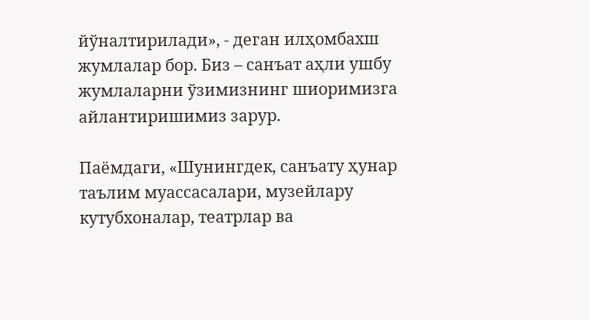йўналтирилади», - деган илҳомбахш жумлалар бор. Биз – санъат аҳли ушбу жумлаларни ўзимизнинг шиоримизга айлантиришимиз зарур.

Паёмдаги, «Шунингдек, санъату ҳунар таълим муассасалари, музейлару кутубхоналар, театрлар ва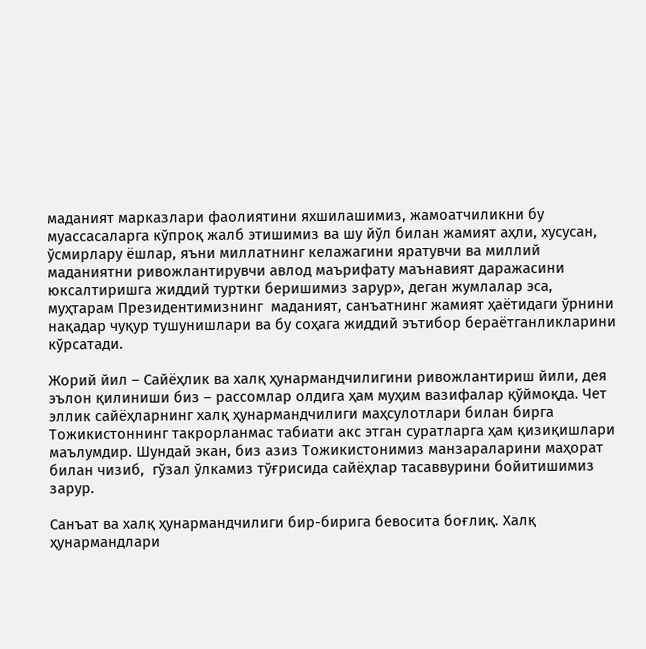маданият марказлари фаолиятини яхшилашимиз, жамоатчиликни бу муассасаларга кўпроқ жалб этишимиз ва шу йўл билан жамият аҳли, хусусан, ўсмирлару ёшлар, яъни миллатнинг келажагини яратувчи ва миллий маданиятни ривожлантирувчи авлод маърифату маънавият даражасини юксалтиришга жиддий туртки беришимиз зарур», деган жумлалар эса, муҳтарам Президентимизнинг  маданият, санъатнинг жамият ҳаётидаги ўрнини нақадар чуқур тушунишлари ва бу соҳага жиддий эътибор бераётганликларини кўрсатади.

Жорий йил – Сайёҳлик ва халқ ҳунармандчилигини ривожлантириш йили, дея эълон қилиниши биз – рассомлар олдига ҳам муҳим вазифалар қўймоқда. Чет эллик сайёҳларнинг халқ ҳунармандчилиги маҳсулотлари билан бирга Тожикистоннинг такрорланмас табиати акс этган суратларга ҳам қизиқишлари маълумдир. Шундай экан, биз азиз Тожикистонимиз манзараларини маҳорат билан чизиб,  гўзал ўлкамиз тўғрисида сайёҳлар тасаввурини бойитишимиз зарур.

Санъат ва халқ ҳунармандчилиги бир-бирига бевосита боғлиқ. Халқ ҳунармандлари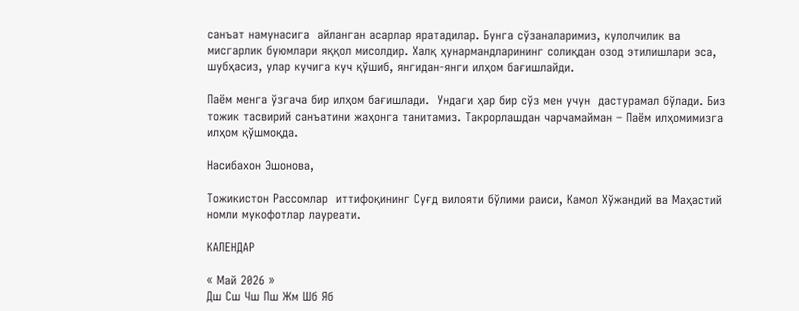санъат намунасига  айланган асарлар яратадилар. Бунга сўзаналаримиз, кулолчилик ва мисгарлик буюмлари яққол мисолдир. Халқ ҳунармандларининг солиқдан озод этилишлари эса, шубҳасиз, улар кучига куч қўшиб, янгидан-янги илҳом бағишлайди.

Паём менга ўзгача бир илҳом бағишлади.  Ундаги ҳар бир сўз мен учун  дастурамал бўлади. Биз тожик тасвирий санъатини жаҳонга танитамиз. Такрорлашдан чарчамайман – Паём илҳомимизга илҳом қўшмоқда.

Насибахон Эшонова,

Тожикистон Рассомлар  иттифоқининг Суғд вилояти бўлими раиси, Камол Хўжандий ва Маҳастий номли мукофотлар лауреати.

КАЛЕНДАР

« Май 2026 »
Дш Сш Чш Пш Жм Шб Яб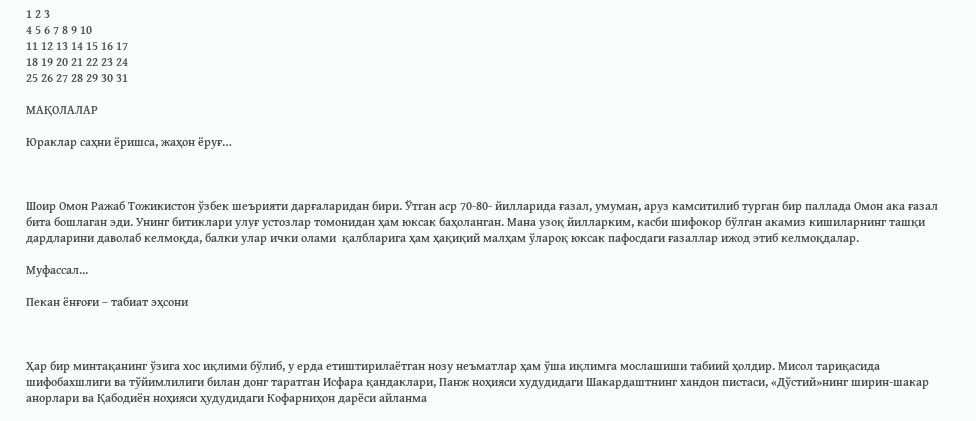1 2 3
4 5 6 7 8 9 10
11 12 13 14 15 16 17
18 19 20 21 22 23 24
25 26 27 28 29 30 31

МАҚОЛАЛАР

Юраклар саҳни ёришса, жаҳон ёруғ…



Шоир Омон Ражаб Тожикистон ўзбек шеърияти дарғаларидан бири. Ўтган аср 70-80- йилларида ғазал, умуман, аруз камситилиб турган бир паллада Омон ака ғазал бита бошлаган эди. Унинг битиклари улуғ устозлар томонидан ҳам юксак баҳоланган. Мана узоқ йилларким, касби шифокор бўлган акамиз кишиларнинг ташқи дардларини даволаб келмоқда, балки улар ички олами  қалбларига ҳам ҳақиқий малҳам ўлароқ юксак пафосдаги ғазаллар ижод этиб келмоқдалар.

Муфассал...

Пекан ёнғоғи – табиат эҳсони



Ҳар бир минтақанинг ўзига хос иқлими бўлиб, у ерда етиштирилаётган нозу неъматлар ҳам ўша иқлимга мослашиши табиий ҳолдир. Мисол тариқасида шифобахшлиги ва тўйимлилиги билан донг таратган Исфара қандаклари, Панж ноҳияси худудидаги Шакардаштнинг хандон пистаси, «Дўстий»нинг ширин-шакар анорлари ва Қабодиён ноҳияси ҳудудидаги Кофарниҳон дарёси айланма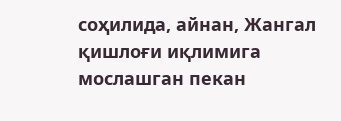соҳилида, айнан, Жангал қишлоғи иқлимига мослашган пекан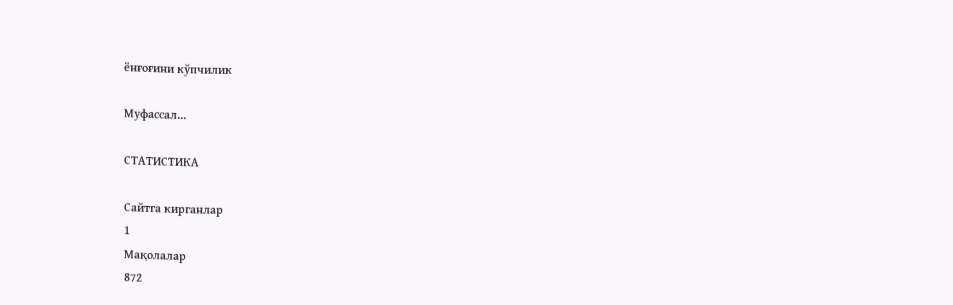ёнғоғини кўпчилик

Муфассал...

СТАТИСТИКА

Сайтга кирганлар
1
Мақолалар
872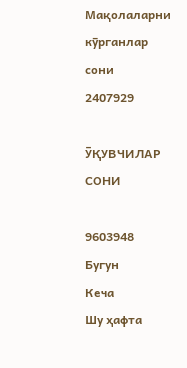Мақолаларни кӯрганлар сони
2407929

ӮҚУВЧИЛАР СОНИ

9603948
Бугун
Кеча
Шу ҳафта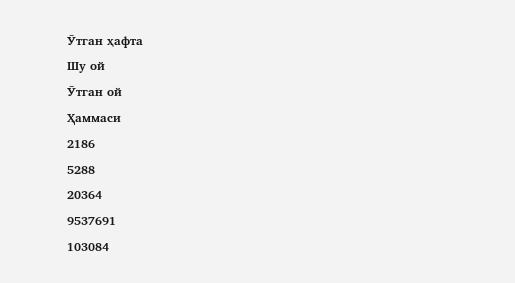Ӯтган ҳафта
Шу ой
Ӯтган ой
Ҳаммаси
2186
5288
20364
9537691
103084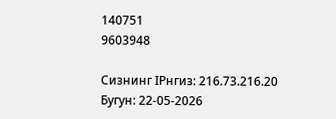140751
9603948

Сизнинг IPнгиз: 216.73.216.20
Бугун: 22-05-2026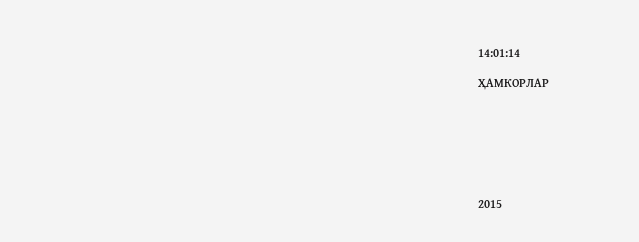14:01:14

ҲАМКОРЛАР







2015